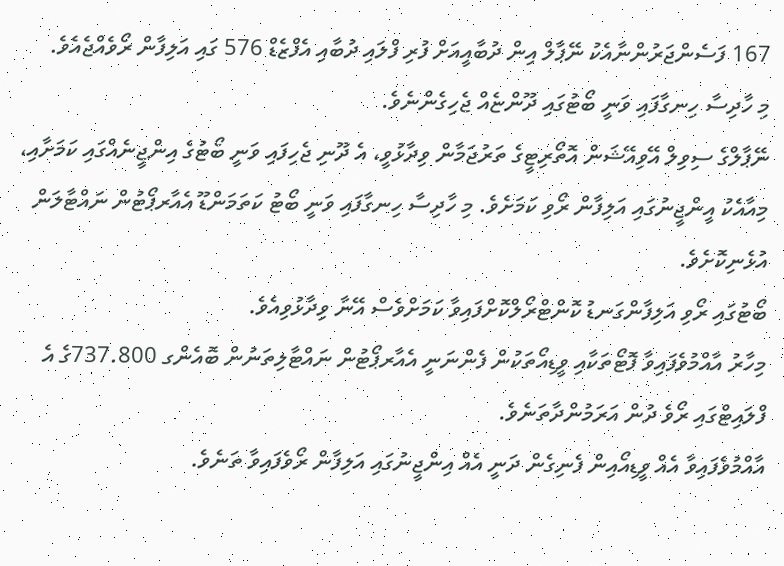167 ފަސެންޖަރުންނާއެކު ނޭޕާލް އިން ދުބާއީއަށް ފުރި ފްލައި ދުބާއި އެފްޒެޑް 576 ގައި އަލިފާން ރޯވެއްޖެއެވެ.
މި ހާދިސާ ހިނގާފައި ވަނީ ބޯޓުގައި ދޫންޏެއް ޖެހިގެންނެވެ.
ނޭޕާލްގެ ސިވިލް އޭވިއޭޝަން އޮތޯރިޓީގެ ތަރުޖަމާން ވިދާޅުވީ، އެ ދޫނި ޖެހިފައި ވަނީ ބޯޓުގެ އިންޖީނެއްގައި ކަމަށާއި، މިއާއެކު އީންޖީނުގައި އަލިފާން ރޯވި ކަމަށެވެ. މި ހާދިސާ ހިނގާފައި ވަނީ ބޯޓު ކަތަމަންޑޫ އެއާރޕޯޓުން ނައްޓާލަން އުޅެނިކޮށެވެ.
ބޯޓުގައި ރޯވި އަލިފާންގަނޑު ކޮންޓްރޯލްކޮށްފައިވާ ކަމަށްވެސް އޭނާ ވިދާޅުވިއެވެ.
މިހާރު އާއްމުވެފައިވާ ފޮޓޯތަކާއި ވީޑިއޯތަކުން ފެންނަނީ އެއާރޕޯޓުން ނައްޓާލިތަނުން ބޮއެންގ 737.800ގެ އެ ފްލައިޓްގައި ރޯވެ ދުން އަރަމުންދާތަނެވެ.
އާއްމުވެފައިވާ އެއް ވީޑިއޯއިން ފެނިގެން ދަނީ އެއް އިންޖީނުގައި އަލިފާން ރޯވެފައިވާ ތަނެވެ.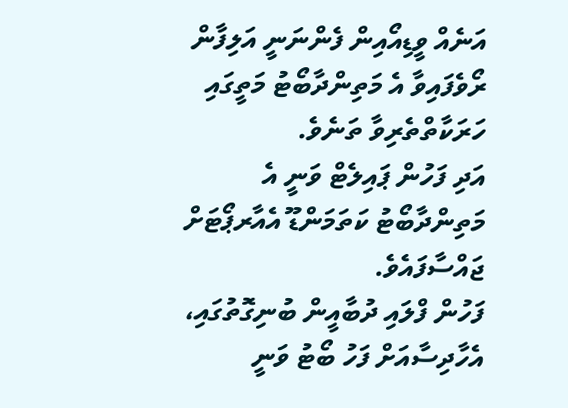އަނެއް ވީޑިއޯއިން ފެންނަނީ އަލިފާން ރޯވެފައިވާ އެ މަތިންދާބޯޓު މަތީގައި ހަރަކާތްތެރިވާ ތަނެވެ.
އަދި ފަހުން ޕައިލެޓް ވަނީ އެ މަތިންދާބޯޓު ކަތަމަންޑޫ އެއާރޕޯޓަށް ޖައްސާފައެވެ.
ފަހުން ފްލައި ދުބާއީން ބުނިގޮތުގައި، އެހާދިސާއަށް ފަހު ބޯޓު ވަނީ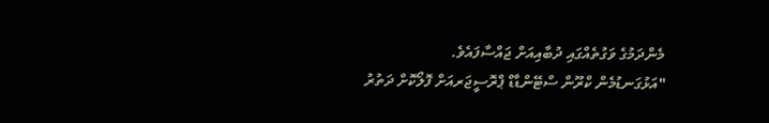މެންދަމުގެ ވަގުތެއްގައި ދުބާއިއަށް ޖައްސާފައެވެ.
"އަޅުގަނޑުމެން ކްރޫން ސްޓޭންޑާޑް ޕްރޮސީޖަރއަށް ފޮލޯކޮށް ދަތުރު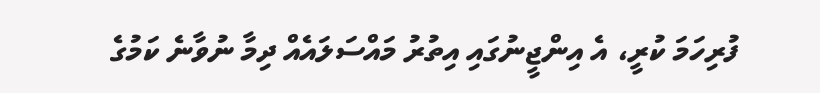ފުރިހަމަ ކުރީ، އެ އިންޖީނުގައި އިތުރު މައްސަލައެއް ދިމާ ނުވާނެ ކަމުގެ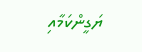ޔަގީންކަމާއި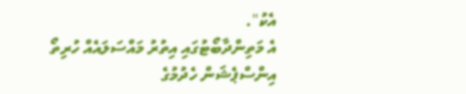އެކު".
އެ މަތިންދާބޯޓުގައި އިތުރު މައްސަލައެއް ހުރިތޯ އިންސްޕެޝަން ހެދުމުގެ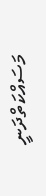މަސައްކަތްދަނީ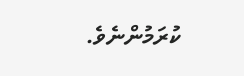ކުރަމުންނެވެ.